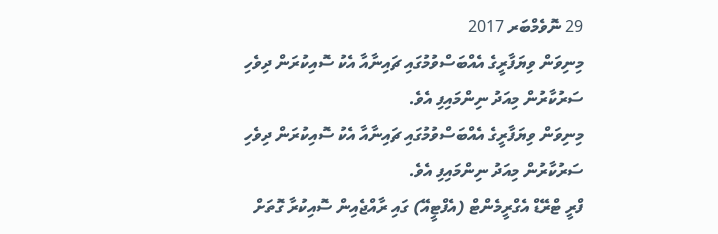29 ނޮވެމްބަރ 2017
މިނިވަން ވިޔަފާރީގެ އެއްބަސްވުމުގައި ޗައިނާއާ އެކު ސޮއިކުރަން ދިވެހި ސަރުކާރުން މިއަދު ނިންމައިފި އެވެ.
މިނިވަން ވިޔަފާރީގެ އެއްބަސްވުމުގައި ޗައިނާއާ އެކު ސޮއިކުރަން ދިވެހި ސަރުކާރުން މިއަދު ނިންމައިފި އެވެ.
ފްރީ ޓްރޭޑް އެގްރީމެންޓް (އެފްޓީއޭ) ގައި ރާއްޖެއިން ސޮއިކުރާ ގޮތަށް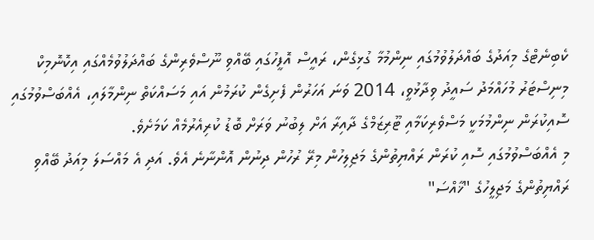ކެބިނެޓްގެ މިއަދުގެ ބައްދަލުވުމުގައި ނިންމުމާ ގުޅިގެން، ރައީސް އޮފީހުގައި ބޭއްވި ނޫސްވެރިންގެ ބައްދަލުވުމެއްގައި އިކޮނޮމިކް މިނިސްޓަރު މުހައްމަދު ސައީދު ވިދާޅުވީ، 2014 ވަނަ އަހަރުން ފެށިގެން ކުރަމުން އައި މަސައްކަތް ނިންމާލައި، އެއްބަސްވުމުގައި ސޮއިކުރަން ނިންމުމަކީ މަސްވެރިކަމާއި ޓޫރިޒަމްގެ ދާއިރާ އަށް ލިބުނު ވަރަށް ބޮޑު ކުރިއެރުމެއް ކަމަށެވެ.
މި އެއްބަސްވުމުގައި ސޮއި ކުރަން ރައްޔިތުންގެ މަޖިލިހުން މިރޭ ރުހުން ދިނުން އޮންނާނެ އެވެ. އަދި އެ މައްސަލަ މިއަދު ބޭއްވި ރައްޔިތުންގެ މަޖިލީހުގެ "ޚާއްސަ"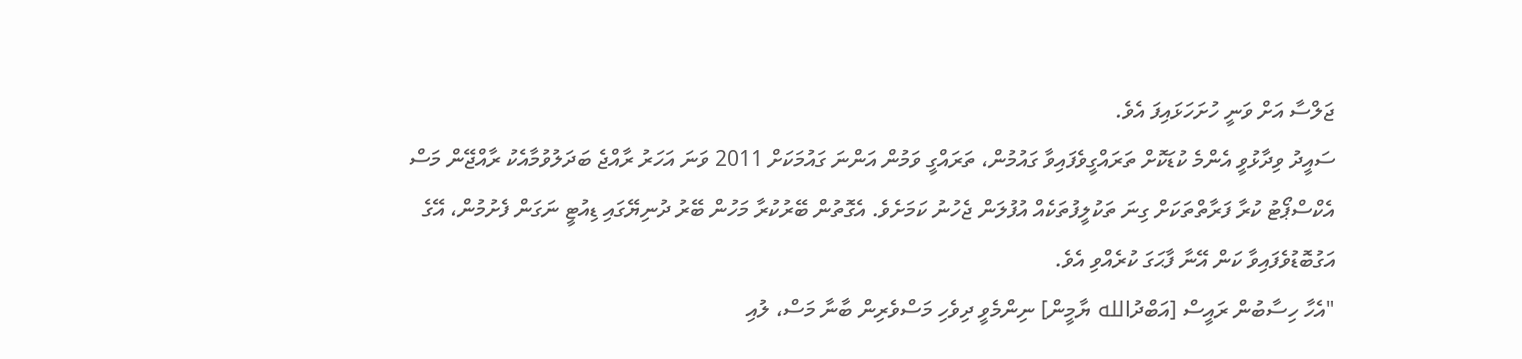ޖަލްސާ އަށް ވަނީ ހުށަހަޅައިފަ އެވެ.
ސައީދު ވިދާޅުވީ އެންމެ ކުޑަކޮށް ތަރައްގީވެފައިވާ ގައުމުން، ތަރައްގީ ވަމުން އަންނަ ގައުމަކަށް 2011 ވަނަ އަހަރު ރާއްޖެ ބަދަލުވުމާއެކު ރާއްޖޭން މަސް އެކްސްޕޯޓު ކުރާ ފަރާތްތަކަށް ގިނަ ތަކުލީފުތަކެއް އުފުލަން ޖެހުނު ކަމަށެވެ. އެގޮތުން ބޭރުކުރާ މަހުން ބޭރު ދުނިޔޭގައި ޑިއުޓީ ނަގަން ފެށުމުން، އޭގެ އަގުބޮޑުވެފައިވާ ކަން އޭނާ ފާޙަގަ ކުރެއްވި އެވެ.
"އެހާ ހިސާބުން ރައީސް [އަބްދުالله ޔާމީން] ނިންމެވީ ދިވެހި މަސްވެރިން ބާނާ މަސް، ލުއި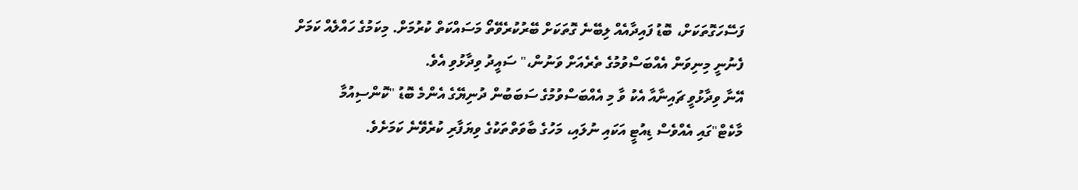ފަސޭހަގޮތަކަށް، ބޮޑު ފައިދާއެއް ލިބޭނެ ގޮތަކަށް ބޭރުކުރެވޭތޯ މަސައްކަތް ކުރުމަށް. މިކަމުގެ ހައްލެއް ކަމަށް ފެނުނީ މިނިވަން އެއްބަސްވުމުގެ ތެރެއަށް ވަނުން،" ސައީދު ވިދާޅުވި އެވެ.
އޭނާ ވިދާޅުވީ ޗައިނާއާ އެކު ވާ މި އެއްބަސްވުމުގެ ސަބަބުން ދުނިޔޭގެ އެންމެ ބޮޑު "ކޮންސިއުމާ މާކެޓް"ގައި އެއްވެސް ޑިއުޓީ އަކައި ނުލައި، މަހުގެ ބާވަތްތަކުގެ ވިޔަފާރި ކުރެވޭނެ ކަމަށެވެ.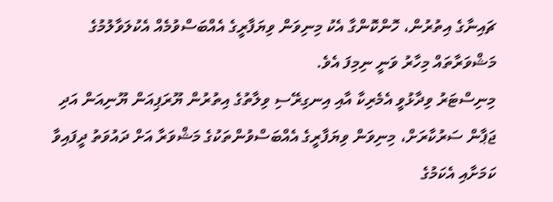ޗައިނާގެ އިތުރުން، ހޮންކޮންގާ އެކު މިނިވަން ވިޔަފާރީގެ އެއްބަސްވުމެއް އެކުލަވާލުމުގެ މަޝްވަރާތައް މިހާރު ވަނީ ނިމިފަ އެވެ.
މިނިސްޓަރު ވިދާޅުވީ އެމެރިކާ އާއި އިނގިރޭސި ވިލާތުގެ އިތުރުން ޔޫރަޕިއަން ޔޫނިއަން އަދި ޖަޕާން ސަރުކާރަށް، މިނިވަން ވިޔަފާރީގެ އެއްބަސްވުންތަކުގެ މަޝްވަރާ އަށް ދައުވަތު ދީފައިވާ ކަމަށާއި އެކަމުގެ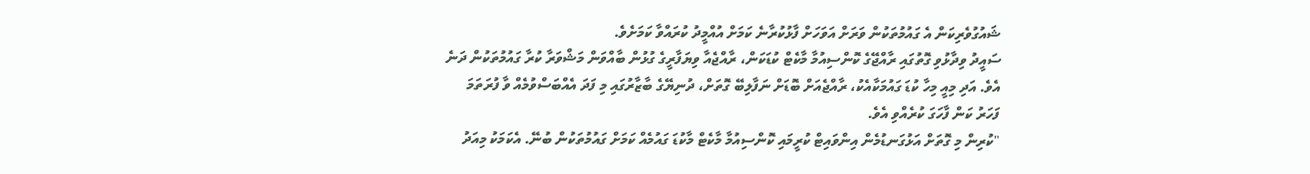ޝައުގުވެރިކަން އެ ގައުމުތަކުން ވަރަށް އަވަހަށް ފާޅުކުރާނެ ކަމަށް އުއްމީދު ކުރައްވާ ކަމަށެވެ.
ސައީދު ވިދާޅުވި ގޮތުގައި ރާއްޖޭގެ ކޮންސިއުމާ މާކެޓް ކުޑަކަން، ރާއްޖެއާ ވިޔަފާރީގެ ގުޅުން ބާއްވަން މަޝްވަރާ ކުރާ ގައުމުތަކުން ދަނެ އެވެ. އަދި މިއީ މިހާ ކުޑަ ގައުމަކާއެކު، ރާއްޖެއަށް ބޮޑަށް ނަފާލިބޭ ގޮތަށް، ދުނިޔޭގެ ބާޒާރުގައި މި ފަދަ އެއްބަސްވުމެއް ވާ ފުރަތަމަ ފަހަރު ކަން ފާހަގަ ކުރެއްވި އެވެ.
"ކުރިން މި ގޮތަށް އަޅުގަނޑުމެން އިންވައިޓް ކުރީމައި ކޮންސިއުމާ މާކެޓް މާކުޑަ ގައުމެއް ކަމަށް ގައުމުތަކުން ބުނޭ. އެކަމަކު މިއަދު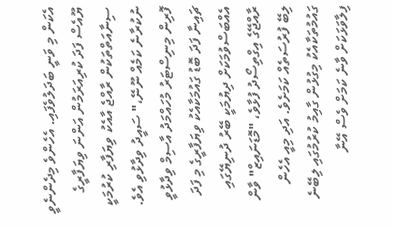އެކަން މި ވަނީ ބަދަލުވެފައި. އެހެންވެ މިދެންނެވީ ޔޫއެސް ފަދަ ކުރިއަރަމުން އަންނަ ވިޔަފާރީގެ ސިނާއަތްތަކުން ރާއްޖެ އާއެކު ވިޔަފާރި ކުރުމަކީ ނުކުރާނެ ކަމެއް ނޫނޭ،" ސައީދު ވިދާޅުވި އެވެ.
ފޮރިން މިނިސްޓަރު މުހައްމަދު އާސިމް ވިދާޅުވީ ޗައިނާ ފަދަ ބޮޑު ގައުމަކާއެކު ވިޔަފާރީގެ މި ފަދަ އެއްބަސްވުމަކަށް ދިޔުމަކީ ބޭރު ދުނިޔޭގައި ރާއްޖޭގެ އިގްތިސޯދު ފުޅާވެ، "މޮޑަނައިޒް" ވާން ލިބޭ ފުރުސަތެއް ކަމަށެވެ. އަދި މިއީ އެހެން ގައުމުތަކާއެކު މިގުޅުން ގާއިމު ކުރުމުގައި ލިބޭނެ ފިލާވަޅަކަށް ވާނެ ކަމަށް ވެސް އޭނާ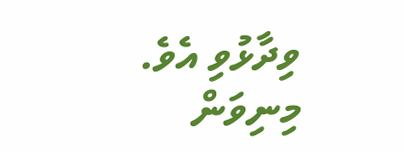ވިދާޅުވި އެވެ.
މިނިވަން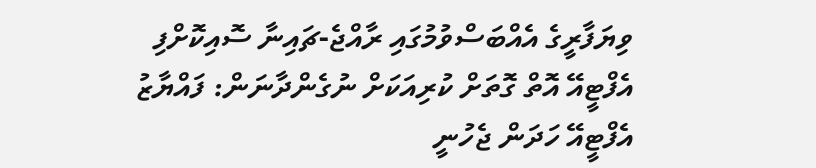ވިޔަފާރީގެ އެއްބަސްވުމުގައި ރާއްޖެ-ޗައިނާ ސޮއިކޮށްފި
އެފްޓީއޭ އޮތް ގޮތަށް ކުރިއަކަށް ނުގެންދާނަން: ފައްޔާޒު
އެފްޓީއޭ ހަދަން ޖެހުނީ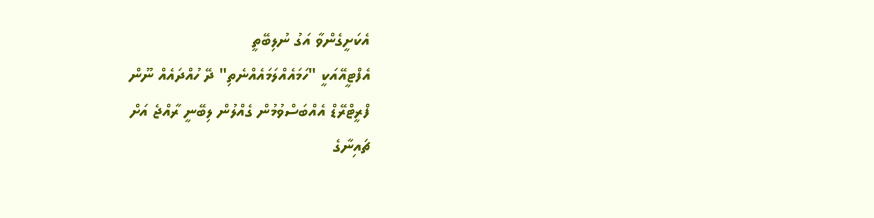އެކަށީގެންވާ އަގު ނުލިބޭތީ
އެފްޓީއޭއަކީ "ހަމައެއްލަމައެއްނެތި" ދޭ ހުއްދައެއް ނޫން
ފްރީޓްރޭޑް އެއްބަސްވުމުން ގެއްލުން ލިބޭނީ ރާއްޖެ އަށް
ޗައިނާގެ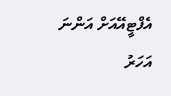އެފްޓީއޭއަށް އަންނަ އަހަރު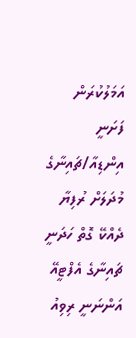އަމަލުކުރަން ފަށަނީ
އިންޑިއާ/ޗައިނާގެ މުދަލަށް ރުފިޔާ ދެއްކޭ ގޮތް ހަދަނީ
ޗައިނާގެ އެފްޓީއޭ އަންނަނީ ރިވިއު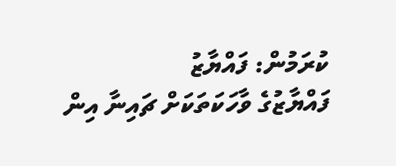ކުރަމުން: ފައްޔާޒު
ފައްޔާޒުގެ ވާހަކަތަކަށް ޗައިނާ އިން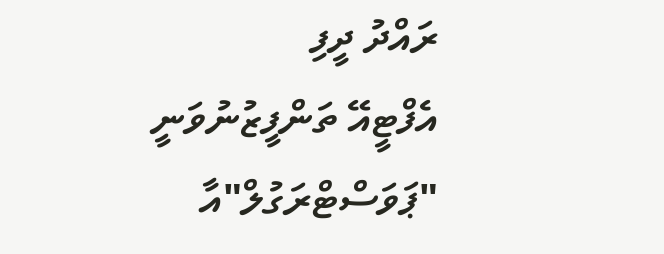ރައްދު ދީފި
އެފްޓީއޭ ތަންފީޒުނުވަނީ "ޕަވަސްޓްރަގުލް"އާ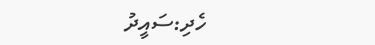ހެދި:ސައީދު